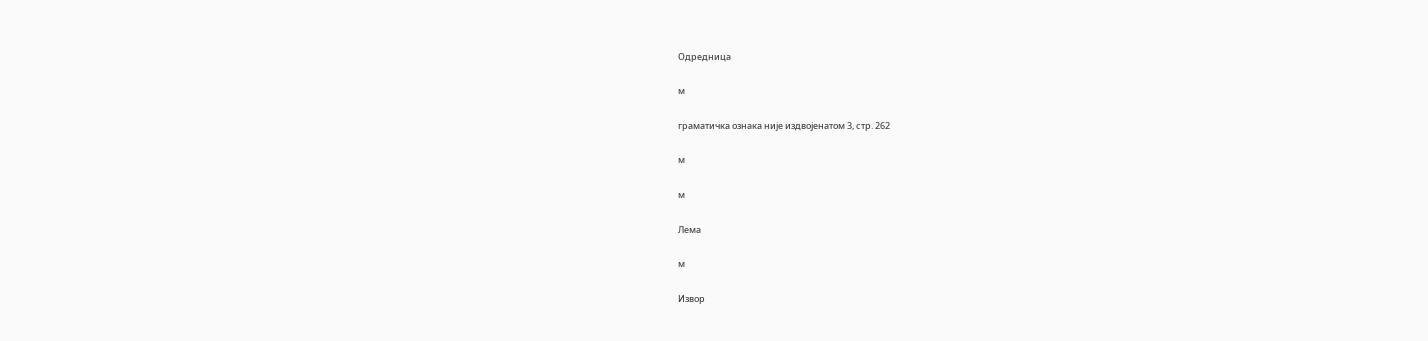Одредница

м

граматичка ознака није издвојенатом 3, стр. 262

м

м

Лема

м

Извор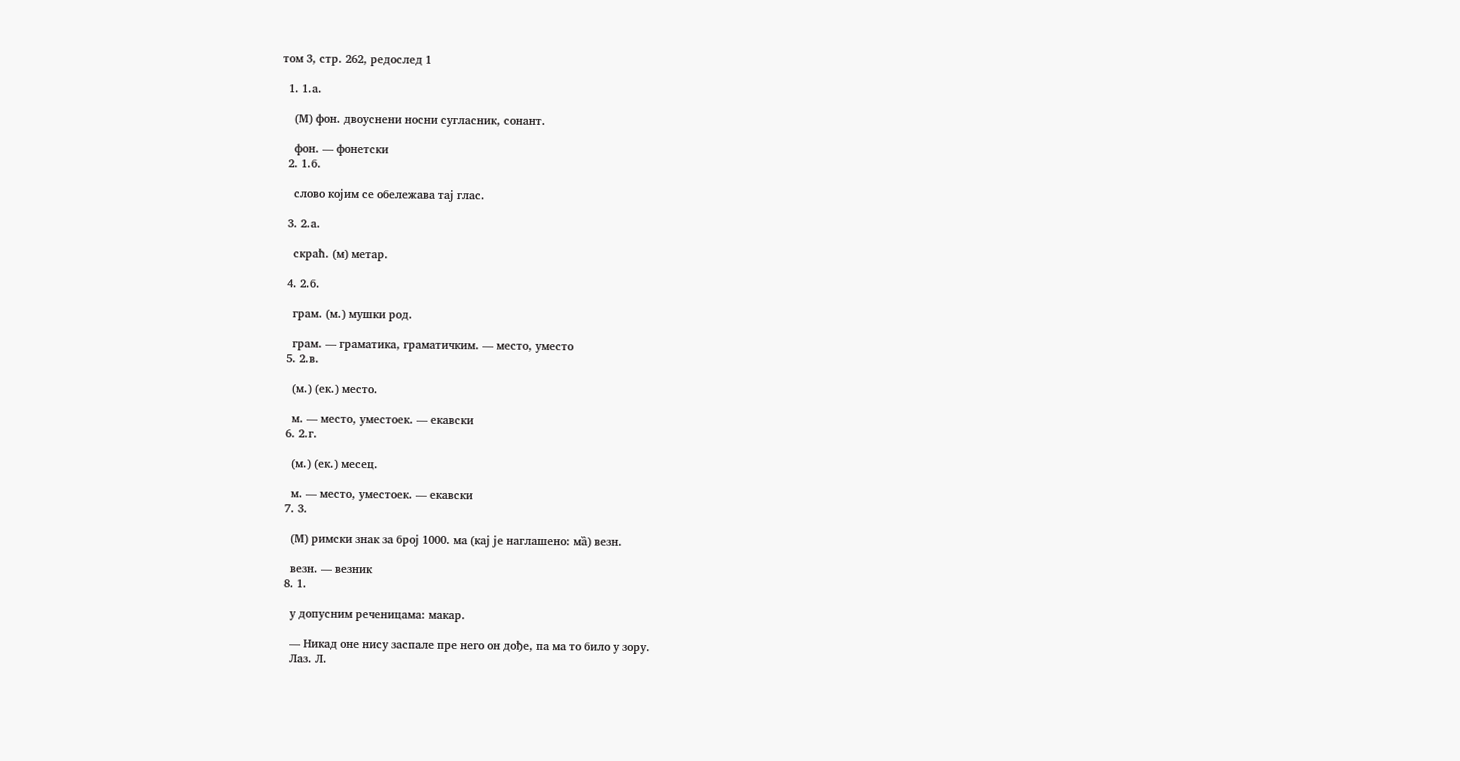том 3, стр. 262, редослед 1

  1. 1.а.

    (М) фон. двоуснени носни сугласник, сонант.

    фон. — фонетски
  2. 1.б.

    слово којим се обележава тај глас.

  3. 2.а.

    скраћ. (м) метар.

  4. 2.б.

    грам. (м.) мушки род.

    грам. — граматика, граматичким. — место, уместо
  5. 2.в.

    (м.) (ек.) место.

    м. — место, уместоек. — екавски
  6. 2.г.

    (м.) (ек.) месец.

    м. — место, уместоек. — екавски
  7. 3.

    (М) римски знак за број 1000. ма (кај је наглашено: ма̏) везн.

    везн. — везник
  8. 1.

    у допусним реченицама: макар.

    — Никад оне нису заспале пре него он дође, па ма то било у зору.
    Лаз. Л.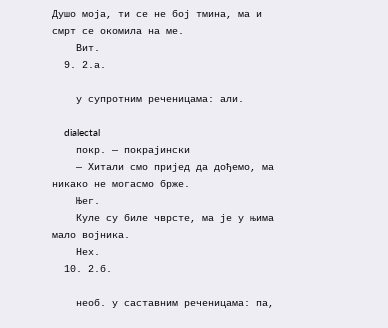Душо моја, ти се не бој тмина, ма и смрт се окомила на ме.
    Вит.
  9. 2.а.

    у супротним реченицама: али.

    dialectal
    покр. — покрајински
    — Хитали смо пријед да дођемо, ма никако не могасмо брже.
    Њег.
    Куле су биле чврсте, ма је у њима мало војника.
    Нех.
  10. 2.б.

    необ. у саставним реченицама: па,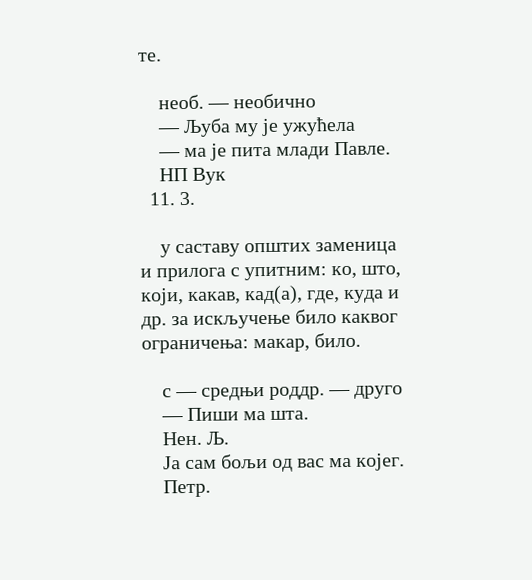те.

    необ. — необично
    — Љуба му је ужућела
    — ма је пита млади Павле.
    НП Вук
  11. 3.

    у саставу општих заменица и прилога с упитним: ко, што, који, какав, кад(а), где, куда и др. за искључење било каквог ограничења: макар, било.

    с — средњи роддр. — друго
    — Пиши ма шта.
    Нен. Љ.
    Ја сам бољи од вас ма којег.
    Петр.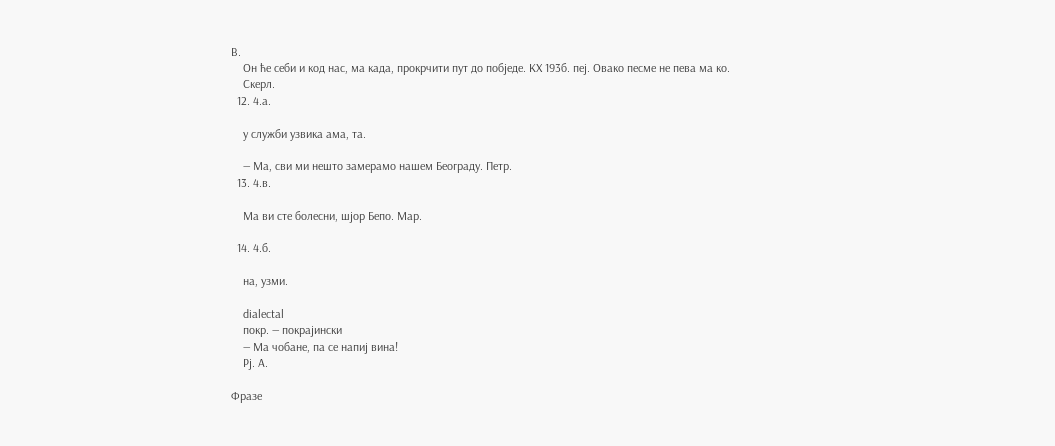В.
    Он ће себи и код нас, ма када, прокрчити пут до побједе. КХ 193б. пеј. Овако песме не пева ма ко.
    Скерл.
  12. 4.а.

    у служби узвика ама, та.

    — Ма, сви ми нешто замерамо нашем Београду. Петр.
  13. 4.в.

    Ма ви сте болесни, шјор Бепо. Мар.

  14. 4.б.

    на, узми.

    dialectal
    покр. — покрајински
    — Ма чобане, па се напиј вина!
    Рј. А.

Фразе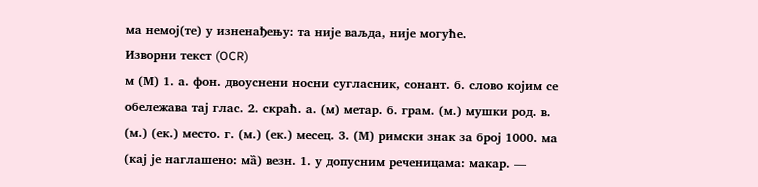ма немој(те) у изненађењу: та није ваљда, није могуће.
Изворни текст (OCR)
м (М) 1. а. фон. двоуснени носни сугласник, сонант. б. слово којим се обележава тај глас. 2. скраћ. а. (м) метар. б. грам. (м.) мушки род. в. (м.) (ек.) место. г. (м.) (ек.) месец. 3. (М) римски знак за број 1000. ма (кај је наглашено: ма̏) везн. 1. у допусним реченицама: макар. —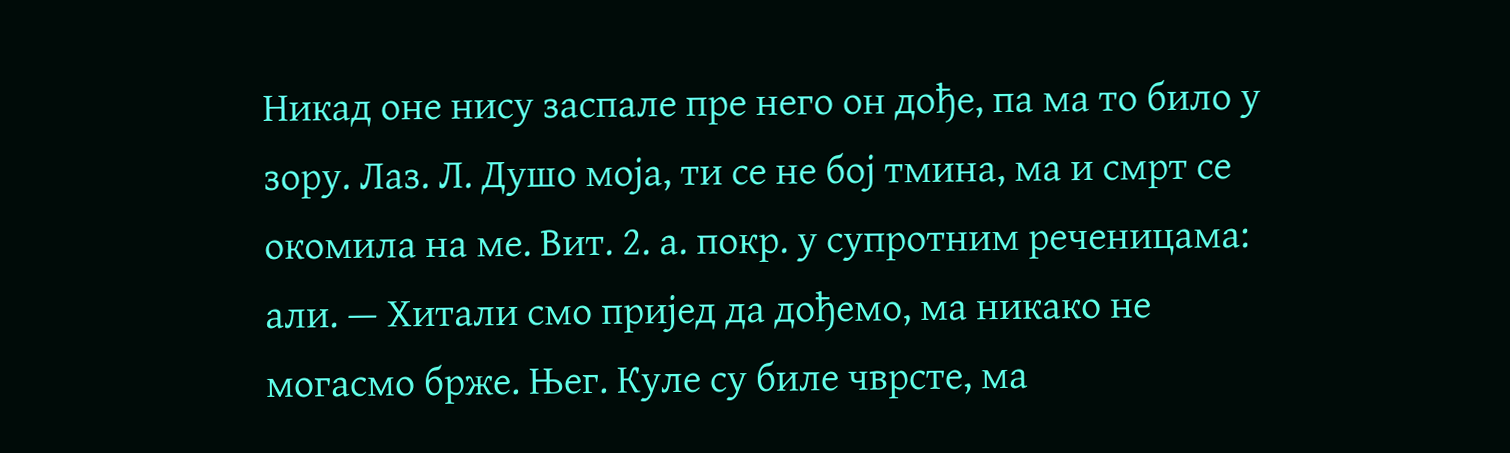Никад оне нису заспале пре него он дође, па ма то било у зору. Лаз. Л. Душо моја, ти се не бој тмина, ма и смрт се окомила на ме. Вит. 2. а. покр. у супротним реченицама: али. — Хитали смо пријед да дођемо, ма никако не могасмо брже. Њег. Куле су биле чврсте, ма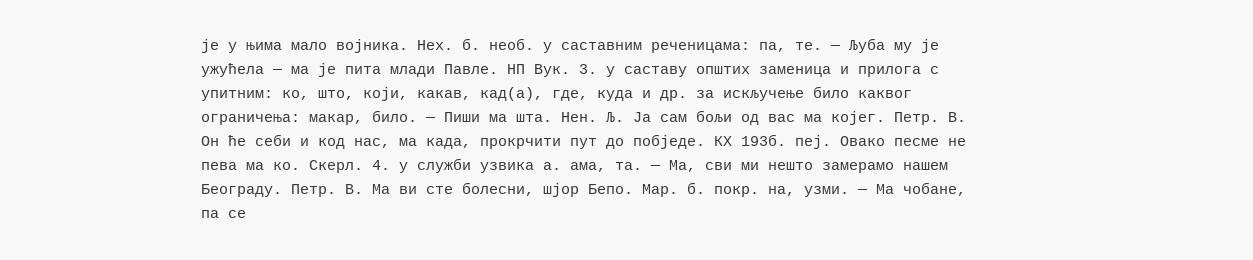је у њима мало војника. Нех. б. необ. у саставним реченицама: па, те. — Љуба му је ужућела — ма је пита млади Павле. НП Вук. 3. у саставу општих заменица и прилога с упитним: ко, што, који, какав, кад(а), где, куда и др. за искључење било каквог ограничења: макар, било. — Пиши ма шта. Нен. Љ. Ја сам бољи од вас ма којег. Петр. В. Он ће себи и код нас, ма када, прокрчити пут до побједе. КХ 193б. пеј. Овако песме не пева ма ко. Скерл. 4. у служби узвика а. ама, та. — Ма, сви ми нешто замерамо нашем Београду. Петр. В. Ма ви сте болесни, шјор Бепо. Мар. б. покр. на, узми. — Ма чобане, па се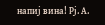напиј вина! Рј. А.